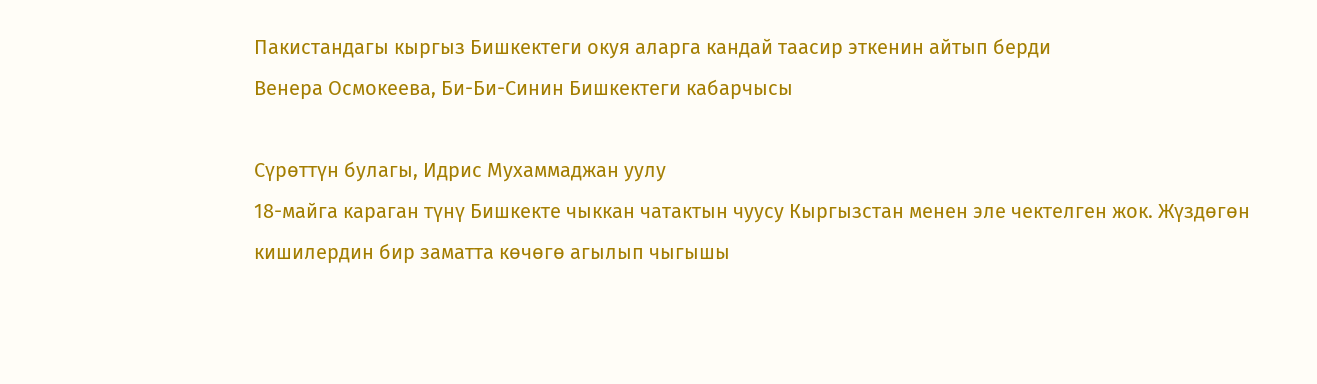Пакистандагы кыргыз Бишкектеги окуя аларга кандай таасир эткенин айтып берди
Венера Осмокеева, Би-Би-Синин Бишкектеги кабарчысы

Сүрөттүн булагы, Идрис Мухаммаджан уулу
18-майга караган түнү Бишкекте чыккан чатактын чуусу Кыргызстан менен эле чектелген жок. Жүздөгөн кишилердин бир заматта көчөгө агылып чыгышы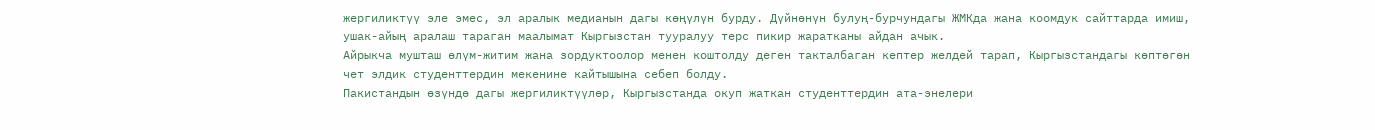жергиликтүү эле эмес, эл аралык медианын дагы көңүлүн бурду. Дүйнөнүн булуң-бурчундагы ЖМКда жана коомдук сайттарда имиш, ушак-айың аралаш тараган маалымат Кыргызстан тууралуу терс пикир жаратканы айдан ачык.
Айрыкча мушташ өлүм-житим жана зордуктоолор менен коштолду деген такталбаган кептер желдей тарап, Кыргызстандагы көптөгөн чет элдик студенттердин мекенине кайтышына себеп болду.
Пакистандын өзүндө дагы жергиликтүүлөр, Кыргызстанда окуп жаткан студенттердин ата-энелери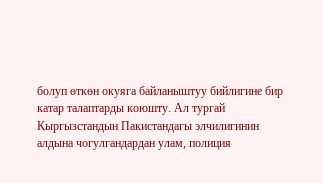болуп өткөн окуяга байланыштуу бийлигине бир катар талаптарды коюшту. Ал тургай Кыргызстандын Пакистандагы элчилигинин алдына чогулгандардан улам, полиция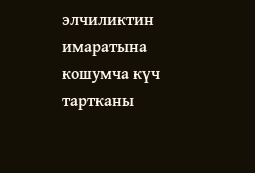элчиликтин имаратына кошумча күч тартканы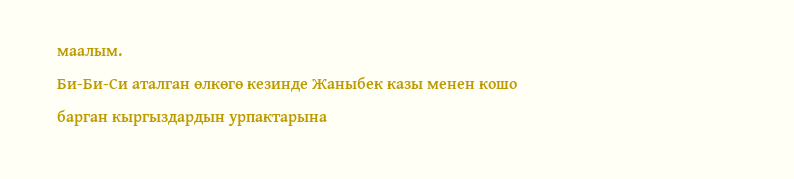маалым.
Би-Би-Си аталган өлкөгө кезинде Жаныбек казы менен кошо барган кыргыздардын урпактарына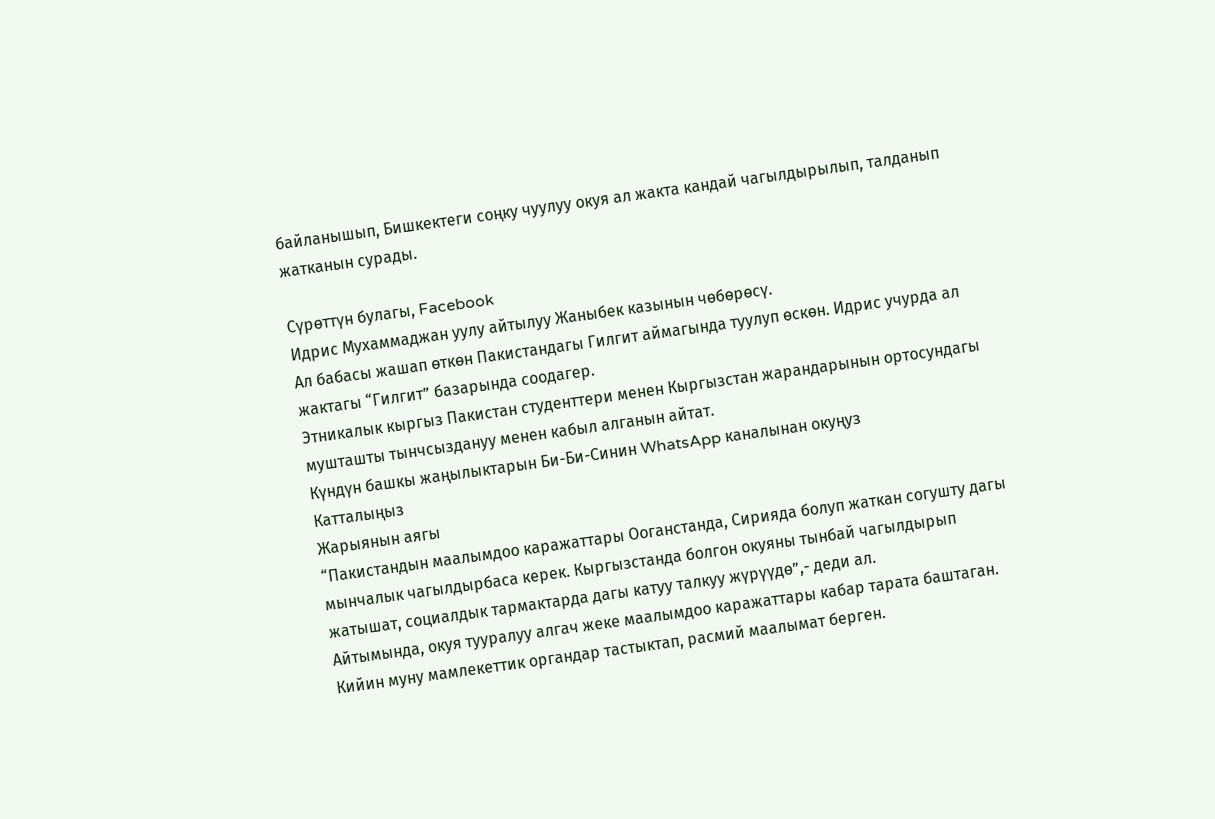байланышып, Бишкектеги соңку чуулуу окуя ал жакта кандай чагылдырылып, талданып жатканын сурады.

Сүрөттүн булагы, Facebook
Идрис Мухаммаджан уулу айтылуу Жаныбек казынын чөбөрөсү.
Ал бабасы жашап өткөн Пакистандагы Гилгит аймагында туулуп өскөн. Идрис учурда ал жактагы “Гилгит” базарында соодагер.
Этникалык кыргыз Пакистан студенттери менен Кыргызстан жарандарынын ортосундагы мушташты тынчсыздануу менен кабыл алганын айтат.
Күндүн башкы жаңылыктарын Би-Би-Синин WhatsApp каналынан окуңуз
Катталыңыз
Жарыянын аягы
“Пакистандын маалымдоо каражаттары Ооганстанда, Сирияда болуп жаткан согушту дагы мынчалык чагылдырбаса керек. Кыргызстанда болгон окуяны тынбай чагылдырып жатышат, социалдык тармактарда дагы катуу талкуу жүрүүдө”,- деди ал.
Айтымында, окуя тууралуу алгач жеке маалымдоо каражаттары кабар тарата баштаган. Кийин муну мамлекеттик органдар тастыктап, расмий маалымат берген.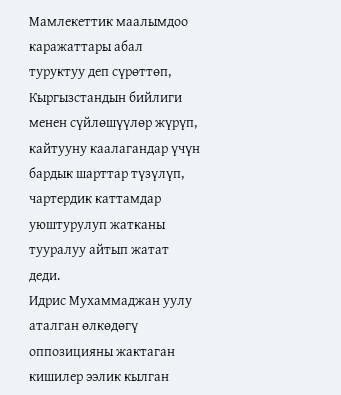Мамлекеттик маалымдоо каражаттары абал туруктуу деп сүрөттөп, Кыргызстандын бийлиги менен сүйлөшүүлөр жүрүп, кайтууну каалагандар үчүн бардык шарттар түзүлүп, чартердик каттамдар уюштурулуп жатканы тууралуу айтып жатат деди.
Идрис Мухаммаджан уулу аталган өлкөдөгү оппозицияны жактаган кишилер ээлик кылган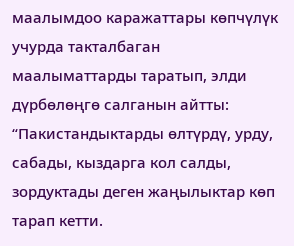маалымдоо каражаттары көпчүлүк учурда такталбаган маалыматтарды таратып, элди дүрбөлөңгө салганын айтты:
“Пакистандыктарды өлтүрдү, урду, сабады, кыздарга кол салды, зордуктады деген жаңылыктар көп тарап кетти.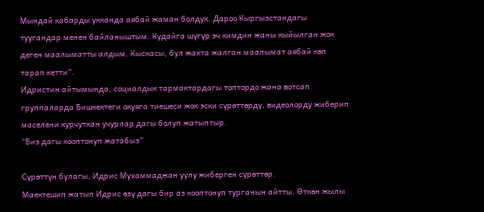Мындай кабарды укканда аябай жаман болдук. Дароо Кыргызстандагы туугандар менен байланыштым. Кудайга шүгүр эч кимдин жаны кыйылган жок деген маалыматты алдым. Кыскасы, бул жакта жалган маалымат аябай көп тарап кетти”.
Идристин айтымында, социалдык тармактардагы топтордо жана вотсап группаларда Бишкектеги окуяга тиешеси жок эски сүрөттөрдү, видеолорду жиберип маселени курчуткан учурлар дагы болуп жатыптыр.
“Биз дагы кооптонуп жатабыз”

Сүрөттүн булагы, Идрис Мухаммаджан уулу жиберген сүрөттөр.
Маектешип жатып Идрис өзү дагы бир аз кооптонуп турганын айтты. Өткөн жылы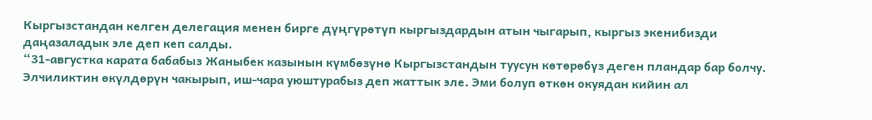Кыргызстандан келген делегация менен бирге дүңгүрөтүп кыргыздардын атын чыгарып, кыргыз экенибизди даңазаладык эле деп кеп салды.
“31-августка карата бабабыз Жаныбек казынын күмбөзүнө Кыргызстандын туусун көтөрөбүз деген пландар бар болчу. Элчиликтин өкүлдөрүн чакырып, иш-чара уюштурабыз деп жаттык эле. Эми болуп өткөн окуядан кийин ал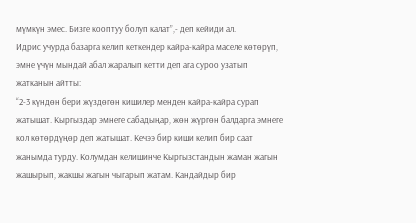мүмкүн эмес. Бизге кооптуу болуп калат”,- деп кейиди ал.
Идрис учурда базарга келип кеткендер кайра-кайра маселе көтөрүп, эмне үчүн мындай абал жаралып кетти деп ага суроо узатып жатканын айтты:
“2-3 күндөн бери жүздөгөн кишилер менден кайра-кайра сурап жатышат. Кыргыздар эмнеге сабадыңар, жөн жүргөн балдарга эмнеге кол көтөрдүңөр деп жатышат. Кечээ бир киши келип бир саат жанымда турду. Колумдан келишинче Кыргызстандын жаман жагын жашырып, жакшы жагын чыгарып жатам. Кандайдыр бир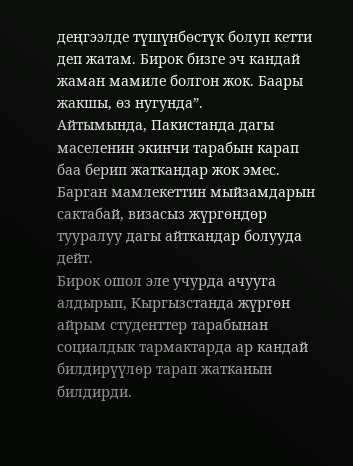деңгээлде түшүнбөстүк болуп кетти деп жатам. Бирок бизге эч кандай жаман мамиле болгон жок. Баары жакшы, өз нугунда”.
Айтымында, Пакистанда дагы маселенин экинчи тарабын карап баа берип жаткандар жок эмес. Барган мамлекеттин мыйзамдарын сактабай, визасыз жүргөндөр тууралуу дагы айткандар болууда дейт.
Бирок ошол эле учурда ачууга алдырып, Кыргызстанда жүргөн айрым студенттер тарабынан социалдык тармактарда ар кандай билдирүүлөр тарап жатканын билдирди.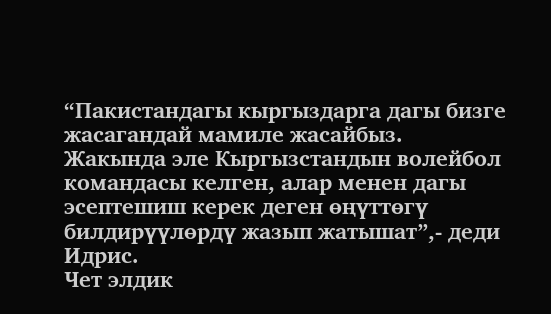“Пакистандагы кыргыздарга дагы бизге жасагандай мамиле жасайбыз. Жакында эле Кыргызстандын волейбол командасы келген, алар менен дагы эсептешиш керек деген өңүттөгү билдирүүлөрдү жазып жатышат”,- деди Идрис.
Чет элдик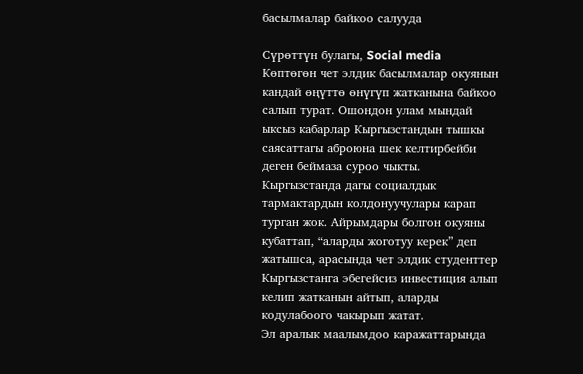басылмалар байкоо салууда

Сүрөттүн булагы, Social media
Көптөгөн чет элдик басылмалар окуянын кандай өңүттө өнүгүп жатканына байкоо салып турат. Ошондон улам мындай ыксыз кабарлар Кыргызстандын тышкы саясаттагы аброюна шек келтирбейби деген беймаза суроо чыкты.
Кыргызстанда дагы социалдык тармактардын колдонуучулары карап турган жок. Айрымдары болгон окуяны кубаттап, “аларды жоготуу керек” деп жатышса, арасында чет элдик студенттер Кыргызстанга эбегейсиз инвестиция алып келип жатканын айтып, аларды кодулабоого чакырып жатат.
Эл аралык маалымдоо каражаттарында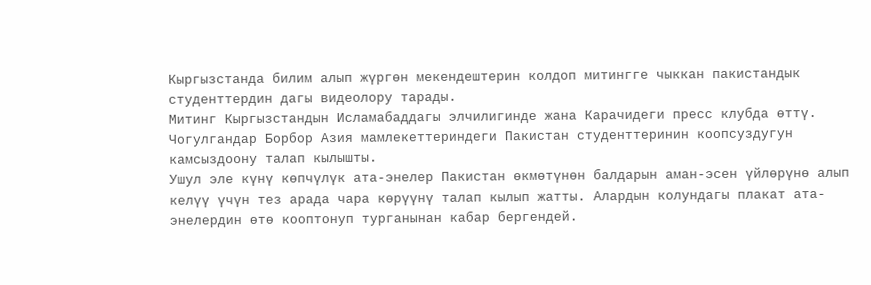Кыргызстанда билим алып жүргөн мекендештерин колдоп митингге чыккан пакистандык студенттердин дагы видеолору тарады.
Митинг Кыргызстандын Исламабаддагы элчилигинде жана Карачидеги пресс клубда өттү. Чогулгандар Борбор Азия мамлекеттериндеги Пакистан студенттеринин коопсуздугун камсыздоону талап кылышты.
Ушул эле күнү көпчүлүк ата-энелер Пакистан өкмөтүнөн балдарын аман-эсен үйлөрүнө алып келүү үчүн тез арада чара көрүүнү талап кылып жатты. Алардын колундагы плакат ата-энелердин өтө кооптонуп турганынан кабар бергендей.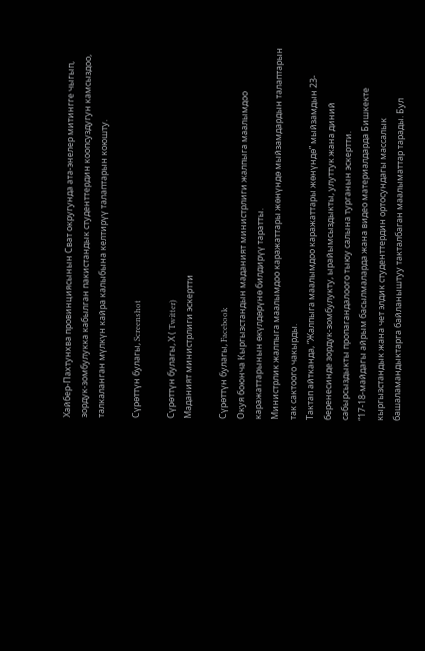Хайбер-Пахтунхва провинциясынын Сват округунда ата-энелер митингге чыгып, зордук-зомбулукка кабылган пакистандык студенттердин коопсуздугун камсыздоо, талкаланган мүлкүн кайра калыбына келтирүү талаптарын коюшту.

Сүрөттүн булагы, Screenshot

Сүрөттүн булагы, Х ( Twitter)
Маданият министрлиги эскертти

Сүрөттүн булагы, Facebook
Окуя боюнча Кыргызстандын маданият министрлиги жалпыга маалымдоо каражаттарынын өкүлдөрүнө билдирүү таратты.
Министрлик жалпыга маалымдоо каражаттары жөнүндө мыйзамдардын талаптарын так сактоого чакырды.
Тактап айтканда, “Жалпыга маалымдоо каражаттары жөнүндө” мыйзамдын 23-беренесинде зордук-зомбулукту, ырайымсыздыкты, улуттук жана диний сабырсыздыкты пропагандалоого тыюу салына турганын эскертти.
“17-18-майдагы айрым басылмаларда жана видео материалдарда Бишкекте кыргызстандык жана чет элдик студенттердин ортосундагы массалык башаламандыктарга байланыштуу такталбаган маалыматтар тарады. Бул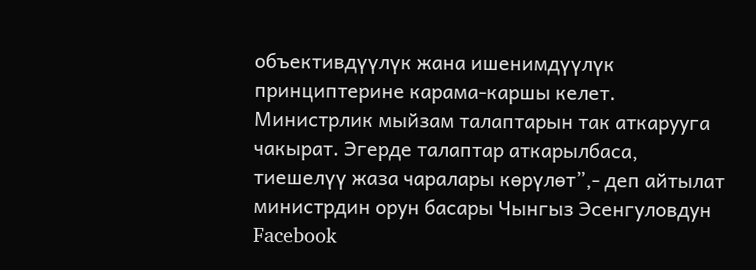объективдүүлүк жана ишенимдүүлүк принциптерине карама-каршы келет. Министрлик мыйзам талаптарын так аткарууга чакырат. Эгерде талаптар аткарылбаса, тиешелүү жаза чаралары көрүлөт”,- деп айтылат министрдин орун басары Чынгыз Эсенгуловдун Facebook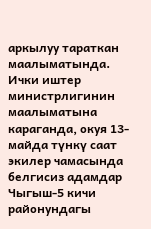аркылуу тараткан маалыматында.
Ички иштер министрлигинин маалыматына караганда, окуя 13-майда түнкү саат экилер чамасында белгисиз адамдар Чыгыш-5 кичи районундагы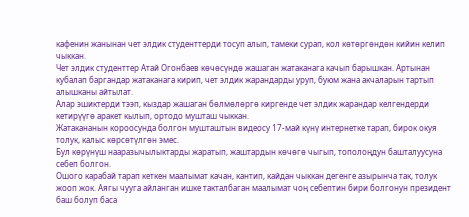кафенин жанынан чет элдик студенттерди тосуп алып, тамеки сурап, кол көтөргөндөн кийин келип чыккан.
Чет элдик студенттер Атай Огонбаев көчөсүндө жашаган жатаканага качып барышкан. Артынан кубалап баргандар жатаканага кирип, чет элдик жарандарды уруп, буюм жана акчаларын тартып алышканы айтылат.
Алар эшиктерди тээп, кыздар жашаган бөлмөлөргө киргенде чет элдик жарандар келгендерди кетирүүгө аракет кылып, ортодо мушташ чыккан.
Жатакананын короосунда болгон мушташтын видеосу 17-май күнү интернетке тарап, бирок окуя толук, калыс көрсөтүлгөн эмес.
Бул көрүнүш нааразычылыктарды жаратып, жаштардын көчөгө чыгып, тополоңдун башталуусуна себеп болгон.
Ошого карабай тарап кеткен маалымат качан, кантип, кайдан чыккан дегенге азырынча так, толук жооп жок. Аягы чууга айланган ишке такталбаган маалымат чоң себептин бири болгонун президент баш болуп баса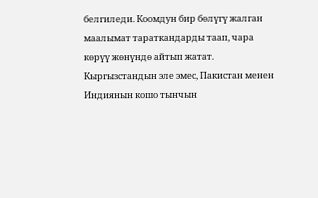белгиледи. Коомдун бир бөлүгү жалган маалымат тараткандарды таап, чара көрүү жөнүндө айтып жатат.
Кыргызстандын эле эмес, Пакистан менен Индиянын кошо тынчын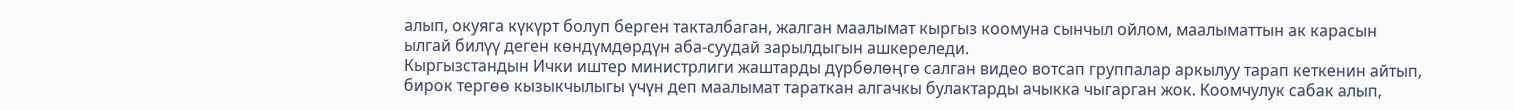алып, окуяга күкүрт болуп берген такталбаган, жалган маалымат кыргыз коомуна сынчыл ойлом, маалыматтын ак карасын ылгай билүү деген көндүмдөрдүн аба-суудай зарылдыгын ашкереледи.
Кыргызстандын Ички иштер министрлиги жаштарды дүрбөлөңгө салган видео вотсап группалар аркылуу тарап кеткенин айтып, бирок тергөө кызыкчылыгы үчүн деп маалымат тараткан алгачкы булактарды ачыкка чыгарган жок. Коомчулук сабак алып,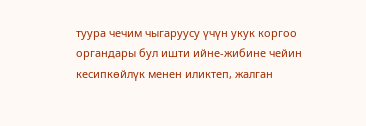туура чечим чыгаруусу үчүн укук коргоо органдары бул ишти ийне-жибине чейин кесипкөйлүк менен иликтеп, жалган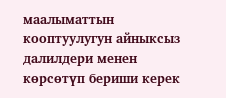маалыматтын кооптуулугун айныксыз далилдери менен көрсөтүп бериши керек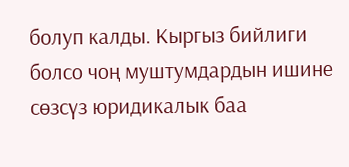болуп калды. Кыргыз бийлиги болсо чоң муштумдардын ишине сөзсүз юридикалык баа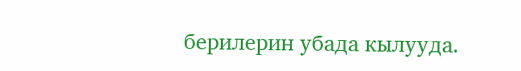берилерин убада кылууда.